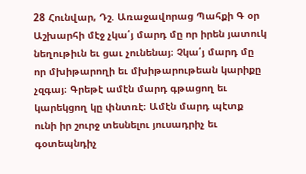28 Հունվար, Դշ. Առաջավորաց Պահքի Գ օր
Աշխարհի մէջ չկա՛յ մարդ մը որ իրեն յատուկ նեղութիւն եւ ցաւ չունենայ։ Չկա՛յ մարդ մը որ մխիթարողի եւ մխիթարութեան կարիքը չզգայ։ Գրեթէ ամէն մարդ գթացող եւ կարեկցող կը փնտռէ։ Ամէն մարդ պէտք ունի իր շուրջ տեսնելու յուսադրիչ եւ գօտեպնդիչ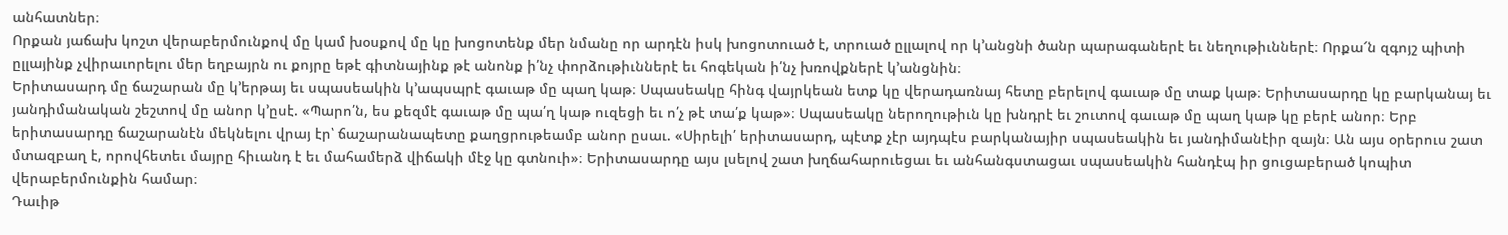անհատներ։
Որքան յաճախ կոշտ վերաբերմունքով մը կամ խօսքով մը կը խոցոտենք մեր նմանը որ արդէն իսկ խոցոտուած է, տրուած ըլլալով որ կ՚անցնի ծանր պարագաներէ եւ նեղութիւններէ։ Որքա՜ն զգոյշ պիտի ըլլայինք չվիրաւորելու մեր եղբայրն ու քոյրը եթէ գիտնայինք թէ անոնք ի՛նչ փորձութիւններէ եւ հոգեկան ի՛նչ խռովքներէ կ՚անցնին։
Երիտասարդ մը ճաշարան մը կ՚երթայ եւ սպասեակին կ՚ապսպրէ գաւաթ մը պաղ կաթ։ Սպասեակը հինգ վայրկեան ետք կը վերադառնայ հետը բերելով գաւաթ մը տաք կաթ։ Երիտասարդը կը բարկանայ եւ յանդիմանական շեշտով մը անոր կ՚ըսէ. «Պարո՛ն, ես քեզմէ գաւաթ մը պա՛ղ կաթ ուզեցի եւ ո՛չ թէ տա՛ք կաթ»։ Սպասեակը ներողութիւն կը խնդրէ եւ շուտով գաւաթ մը պաղ կաթ կը բերէ անոր։ Երբ երիտասարդը ճաշարանէն մեկնելու վրայ էր՝ ճաշարանապետը քաղցրութեամբ անոր ըսաւ. «Սիրելի՛ երիտասարդ, պէտք չէր այդպէս բարկանայիր սպասեակին եւ յանդիմանէիր զայն։ Ան այս օրերուս շատ մտազբաղ է, որովհետեւ մայրը հիւանդ է եւ մահամերձ վիճակի մէջ կը գտնուի»։ Երիտասարդը այս լսելով շատ խղճահարուեցաւ եւ անհանգստացաւ սպասեակին հանդէպ իր ցուցաբերած կոպիտ վերաբերմունքին համար։
Դաւիթ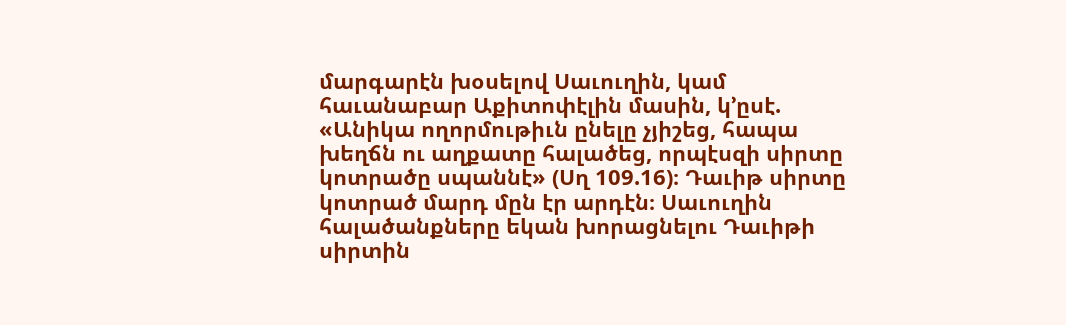մարգարէն խօսելով Սաւուղին, կամ հաւանաբար Աքիտոփէլին մասին, կ՚ըսէ. «Անիկա ողորմութիւն ընելը չյիշեց, հապա խեղճն ու աղքատը հալածեց, որպէսզի սիրտը կոտրածը սպաննէ» (Սղ 109.16)։ Դաւիթ սիրտը կոտրած մարդ մըն էր արդէն։ Սաւուղին հալածանքները եկան խորացնելու Դաւիթի սիրտին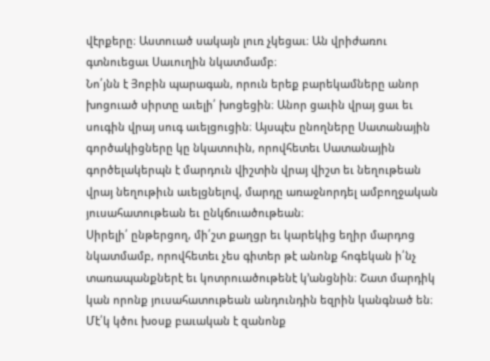վէրքերը։ Աստուած սակայն լուռ չկեցաւ։ Ան վրիժառու գտնուեցաւ Սաւուղին նկատմամբ։
Նո՛յնն է Յոբին պարագան, որուն երեք բարեկամները անոր խոցուած սիրտը աւելի՛ խոցեցին։ Անոր ցաւին վրայ ցաւ եւ սուգին վրայ սուգ աւելցուցին։ Այսպէս ընողները Սատանային գործակիցները կը նկատուին, որովհետեւ Սատանային գործելակերպն է մարդուն վիշտին վրայ վիշտ եւ նեղութեան վրայ նեղութիւն աւելցնելով, մարդը առաջնորդել ամբողջական յուսահատութեան եւ ընկճուածութեան։
Սիրելի՛ ընթերցող, մի՛շտ քաղցր եւ կարեկից եղիր մարդոց նկատմամբ, որովհետեւ չես գիտեր թէ անոնք հոգեկան ի՛նչ տառապանքներէ եւ կոտրուածութենէ կ՚անցնին։ Շատ մարդիկ կան որոնք յուսահատութեան անդունդին եզրին կանգնած են։ Մէ՛կ կծու խօսք բաւական է զանոնք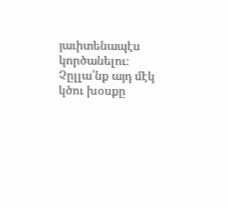յաւիտենապէս կործանելու։ Չըլլա՛նք այդ մէկ կծու խօսքը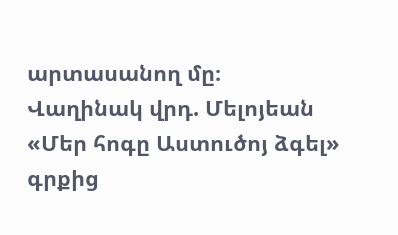արտասանող մը։
Վաղինակ վրդ. Մելոյեան
«Մեր հոգը Աստուծոյ ձգել» գրքից